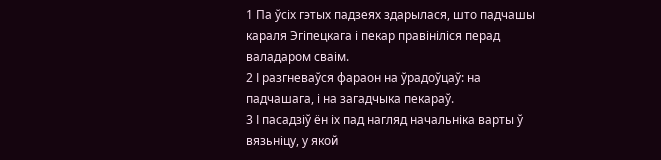1 Па ўсіх гэтых падзеях здарылася, што падчашы караля Эгіпецкага і пекар правініліся перад валадаром сваім.
2 І разгневаўся фараон на ўрадоўцаў: на падчашага, і на загадчыка пекараў.
3 І пасадзіў ён іх пад нагляд начальніка варты ў вязьніцу, у якой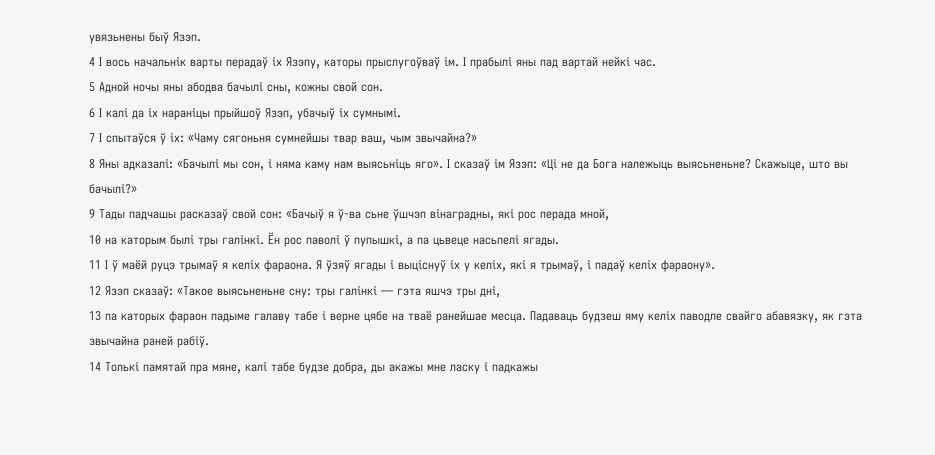увязьнены быў Язэп.
4 І вось начальнік варты перадаў іх Язэпу, каторы прыслугоўваў ім. І прабылі яны пад вартай нейкі час.
5 Адной ночы яны абодва бачылі сны, кожны свой сон.
6 І калі да іх нараніцы прыйшоў Язэп, убачыў іх сумнымі.
7 І спытаўся ў іх: «Чаму сягоньня сумнейшы твар ваш, чым звычайна?»
8 Яны адказалі: «Бачылі мы сон, і няма каму нам выясьніць яго». І сказаў ім Язэп: «Ці не да Бога належыць выясьненьне? Скажыце, што вы бачылі?»
9 Тады падчашы расказаў свой сон: «Бачыў я ў-ва сьне ўшчэп вінаградны, які рос перада мной,
10 на каторым былі тры галінкі. Ён рос паволі ў пупышкі, а па цьвеце насьпелі ягады.
11 І ў маёй руцэ трымаў я келіх фараона. Я ўзяў ягады і выціснуў іх у келіх, які я трымаў, і падаў келіх фараону».
12 Язэп сказаў: «Такое выясьненьне сну: тры галінкі — гэта яшчэ тры дні,
13 па каторых фараон падыме галаву табе і верне цябе на тваё ранейшае месца. Падаваць будзеш яму келіх паводле свайго абавязку, як гэта звычайна раней рабіў.
14 Толькі памятай пра мяне, калі табе будзе добра, ды акажы мне ласку і падкажы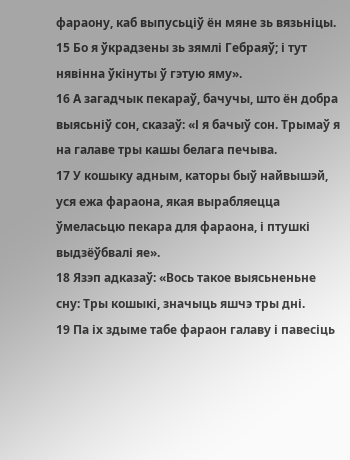фараону, каб выпусьціў ён мяне зь вязьніцы.
15 Бо я ўкрадзены зь зямлі Гебраяў; і тут нявінна ўкінуты ў гэтую яму».
16 А загадчык пекараў, бачучы, што ён добра выясьніў сон, сказаў: «І я бачыў сон. Трымаў я на галаве тры кашы белага печыва.
17 У кошыку адным, каторы быў найвышэй, уся ежа фараона, якая вырабляецца ўмеласьцю пекара для фараона, і птушкі выдзёўбвалі яе».
18 Язэп адказаў: «Вось такое выясьненьне сну: Тры кошыкі, значыць яшчэ тры дні.
19 Па іх здыме табе фараон галаву і павесіць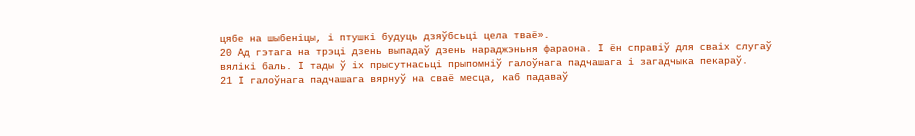цябе на шыбеніцы, і птушкі будуць дзяўбсьці цела тваё».
20 Ад гэтага на трэці дзень выпадаў дзень нараджэньня фараона. І ён справіў для сваіх слугаў вялікі баль. І тады ў іх прысутнасьці прыпомніў галоўнага падчашага і загадчыка пекараў.
21 І галоўнага падчашага вярнуў на сваё месца, каб падаваў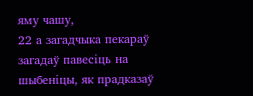яму чашу,
22 а загадчыка пекараў загадаў павесіць на шыбеніцы, як прадказаў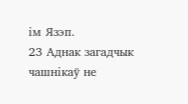ім Язэп.
23 Аднак загадчык чашнікаў не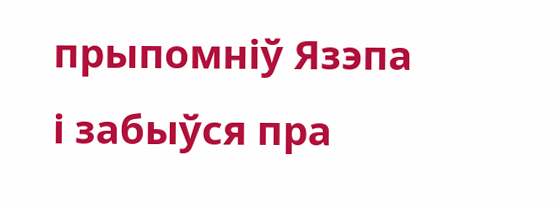прыпомніў Язэпа і забыўся пра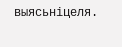выясьніцеля.